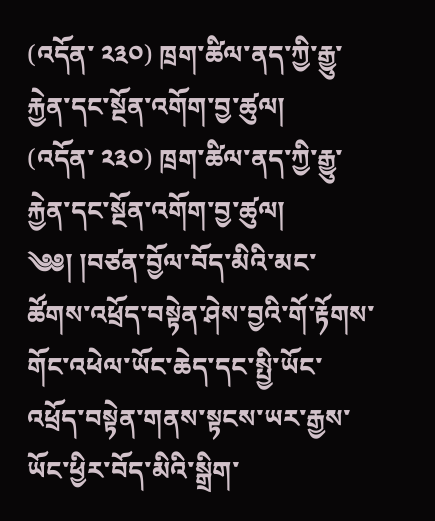(འདོན་ ༢༣༠) ཁྲག་ཚིལ་ནད་ཀྱི་རྒྱུ་རྐྱེན་དང་སྔོན་འགོག་བྱ་ཚུལ།
(འདོན་ ༢༣༠) ཁྲག་ཚིལ་ནད་ཀྱི་རྒྱུ་རྐྱེན་དང་སྔོན་འགོག་བྱ་ཚུལ།
༄༅། །བཙན་བྱོལ་བོད་མིའི་མང་ཚོགས་འཕྲོད་བསྟེན་ཤེས་བྱའི་གོ་རྟོགས་གོང་འཕེལ་ཡོང་ཆེད་དང་སྤྱི་ཡོང་འཕྲོད་བསྟེན་གནས་སྟངས་ཡར་རྒྱས་ཡོང་ཕྱིར་བོད་མིའི་སྒྲིག་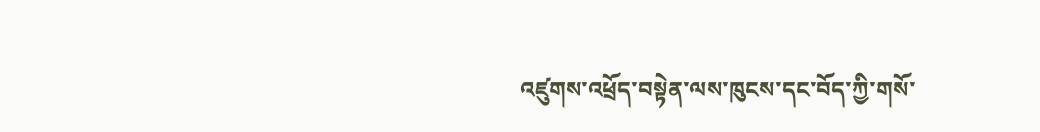འཛུགས་འཕྲོད་བསྟེན་ལས་ཁུངས་དང་བོད་ཀྱི་གསོ་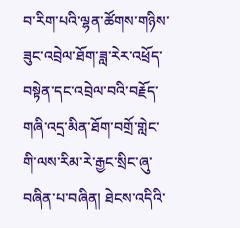བ་རིག་པའི་ལྷན་ཚོགས་གཉིས་ཟུང་འབྲེལ་ཐོག་ཟླ་རེར་འཕྲོད་བསྟེན་དང་འབྲེལ་བའི་བརྗོད་གཞི་འདྲ་མིན་ཐོག་བགྲོ་གླེང་གི་ལས་རིམ་རེ་རྒྱང་སྲིང་ཞུ་བཞིན་པ་བཞིན། ཐེངས་འདིའི་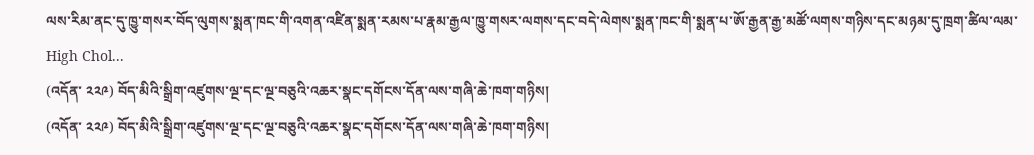ལས་རིམ་ནང་དུ་ཁྱུ་གསར་བོད་ལུགས་སྨན་ཁང་གི་འགན་འཛིན་སྨན་རམས་པ་རྣམ་རྒྱལ་ཁྱུ་གསར་ལགས་དང་བདེ་ལེགས་སྨན་ཁང་གི་སྨན་པ་ཨོ་རྒྱན་རྒྱ་མཚོ་ལགས་གཉིས་དང་མཉམ་དུ་ཁྲག་ཚིལ་ལམ་ High Chol...
(འདོན་ ༢༢༩) བོད་མིའི་སྒྲིག་འཛུགས་ལྔ་དང་ལྔ་བཅུའི་འཆར་སྣང་དགོངས་དོན་ལས་གཞི་ཆེ་ཁག་གཉིས།
(འདོན་ ༢༢༩) བོད་མིའི་སྒྲིག་འཛུགས་ལྔ་དང་ལྔ་བཅུའི་འཆར་སྣང་དགོངས་དོན་ལས་གཞི་ཆེ་ཁག་གཉིས།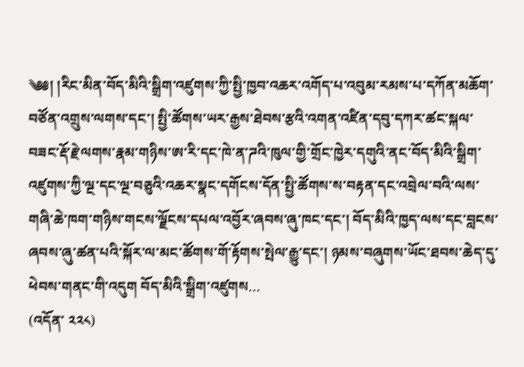༄༅། །རིང་མིན་བོད་མིའི་སྒྲིག་འཛུགས་ཀྱི་སྤྱི་ཁྱབ་འཆར་འགོད་པ་འབུམ་རམས་པ་དཀོན་མཆོག་བཙོན་འགྲུས་ལགས་དང་། སྤྱི་ཚོགས་ཡར་རྒྱས་ཐེབས་རྩའི་འགན་འཛིན་དབུ་དཀར་ཚང་སྐལ་བཟང་རྡོ་རྗེ་ལགས་རྣམ་གཉིས་ཨ་རི་དང་ཁེ་ན་ཌའི་ཁུལ་གྱི་གྲོང་ཁྱེར་དགུའི་ནང་བོད་མིའི་སྒྲིག་འཛུགས་ཀྱི་ལྔ་དང་ལྔ་བཅུའི་འཆར་སྣང་དགོངས་དོན་སྤྱི་ཚོགས་ས་བརྟན་དང་འབྲེལ་བའི་ལས་གཞི་ཆེ་ཁག་གཉིས་གངས་ལྗོངས་དཔལ་འབྱོར་ཞབས་ཞུ་ཁང་དང་། བོད་མིའི་ཁྱད་ལས་དང་བླངས་ཞབས་ཞུ་ཚན་པའི་སྐོར་ལ་མང་ཚོགས་གོ་རྟོགས་སྤེལ་རྒྱུ་དང་། ཉམས་བཞུགས་ཡོང་ཐབས་ཆེད་དུ་ཕེབས་གནང་གི་འདུག བོད་མིའི་སྒྲིག་འཛུགས...
(འདོན་ ༢༢༨)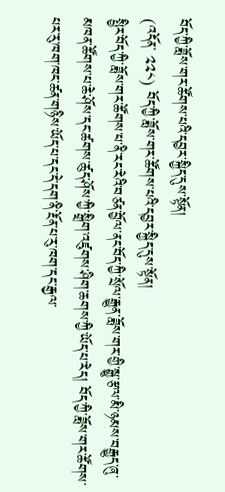བོད་ཀྱི་ཟློས་གར་ཚོགས་པའི་དབྱར་སྐྱིད་དུས་སྟོན།
(འདོན་ ༢༢༨) བོད་ཀྱི་ཟློས་གར་ཚོགས་པའི་དབྱར་སྐྱིད་དུས་སྟོན།
སྤྱིར་བོད་ཀྱི་ཟློས་གར་ཚོགས་པ་ནི་རང་རེའི་བཙན་བྱོལ་ནང་བོད་ཀྱི་སྲོལ་རྒྱུན་ཟློས་གར་གྱི་སྒྱུ་རྩལ་མི་ཉམས་བརྒྱུད་ཞུ་མཁན་ཚོགས་པ་ཆེ་ཤོས་དང་ཚགས་ཚུད་ཤོས་ཀྱི་སྒྲིག་འཛུགས་ཤིག་ཆགས་ཀྱི་ཡོད་པ་རེད། བོད་ཀྱི་ཟློས་གར་ཚོགས་པར་རུ་ཁག་ཁང་ཚན་གཉིས་ཡོད་པ་དང་དེ་དག་ནི་རྔོན་པ་རུ་ཁག་དང་རྒྱལ་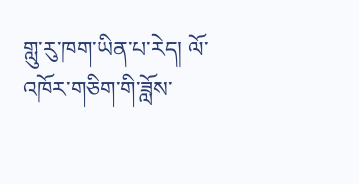གླུ་རུ་ཁག་ཡིན་པ་རེད། ལོ་འཁོར་གཅིག་གི་ཟློས་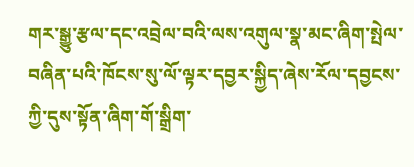གར་སྒྱུ་རྩལ་དང་འབྲེལ་བའི་ལས་འགུལ་སྣ་མང་ཞིག་སྤེལ་བཞིན་པའི་ཁོངས་སུ་ལོ་ལྟར་དབྱར་སྐྱིད་ཞེས་རོལ་དབྱངས་ཀྱི་དུས་སྟོན་ཞིག་གོ་སྒྲིག་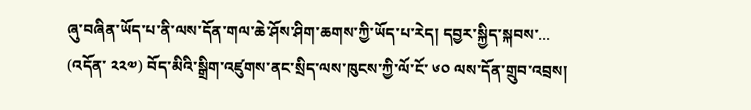ཞུ་བཞིན་ཡོད་པ་ནི་ལས་དོན་གལ་ཆེ་ཤོས་ཤིག་ཆགས་ཀྱི་ཡོད་པ་རེད། དབྱར་སྐྱིད་སྐབས་...
(འདོན་ ༢༢༧) བོད་མིའི་སྒྲིག་འཛུགས་ནང་སྲིད་ལས་ཁུངས་ཀྱི་ལོ་ངོ་ ༦༠ ལས་དོན་གྲུབ་འབྲས།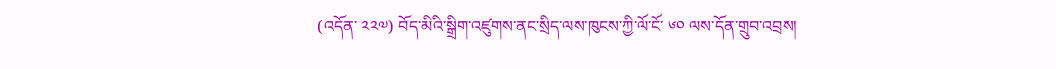(འདོན་ ༢༢༧) བོད་མིའི་སྒྲིག་འཛུགས་ནང་སྲིད་ལས་ཁུངས་ཀྱི་ལོ་ངོ་ ༦༠ ལས་དོན་གྲུབ་འབྲས།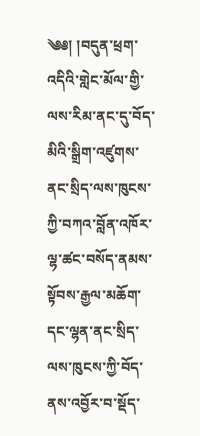༄༅། །བདུན་ཕྲག་འདིའི་གླེང་མོལ་གྱི་ལས་རིམ་ནང་དུ་བོད་མིའི་སྒྲིག་འཛུགས་ནང་སྲིད་ལས་ཁུངས་ཀྱི་བཀའ་བློན་འཁོར་ལྷ་ཚང་བསོད་ནམས་སྟོབས་རྒྱལ་མཆོག་དང་ལྷན་ནང་སྲིད་ལས་ཁུངས་ཀྱི་བོད་ནས་འབྱོར་བ་སྡོད་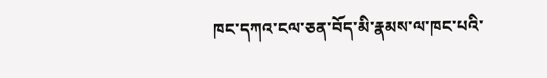ཁང་དཀའ་ངལ་ཅན་བོད་མི་རྣམས་ལ་ཁང་པའི་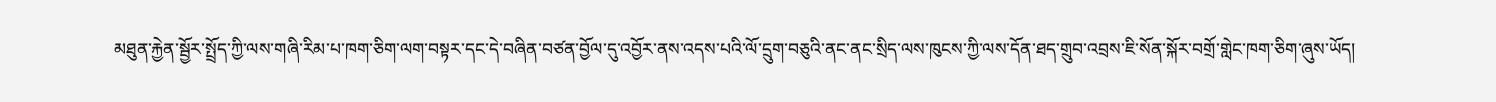མཐུན་རྐྱེན་སྦྱོར་སྤྲོད་ཀྱི་ལས་གཞི་རིམ་པ་ཁག་ཅིག་ལག་བསྟར་དང་དེ་བཞིན་བཙན་བྱོལ་དུ་འབྱོར་ནས་འདས་པའི་ལོ་དྲུག་བཅུའི་ནང་ནང་སྲིད་ལས་ཁུངས་ཀྱི་ལས་དོན་ཐད་གྲུབ་འབྲས་ཇི་སོན་སྐོར་བགྲོ་གླེང་ཁག་ཅིག་ཞུས་ཡོད།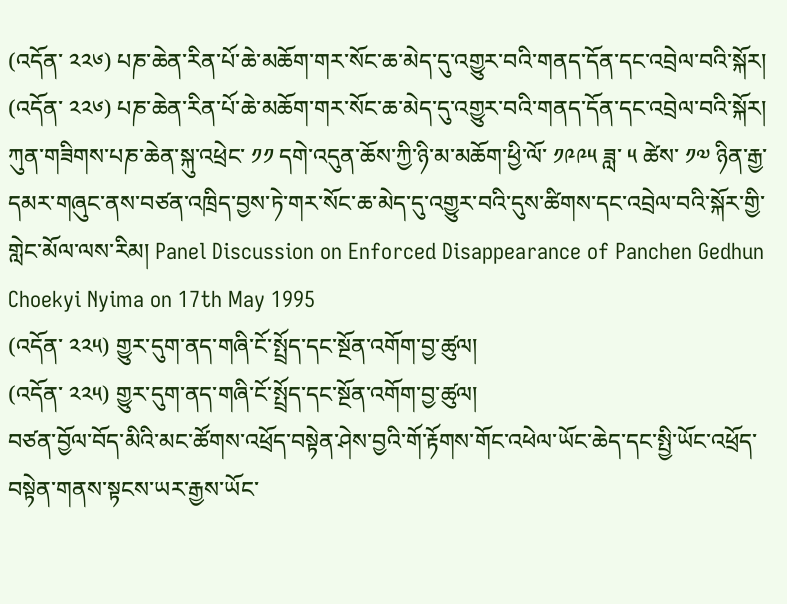(འདོན་ ༢༢༦) པཎ་ཆེན་རིན་པོ་ཆེ་མཆོག་གར་སོང་ཆ་མེད་དུ་འགྱུར་བའི་གནད་དོན་དང་འབྲེལ་བའི་སྐོར།
(འདོན་ ༢༢༦) པཎ་ཆེན་རིན་པོ་ཆེ་མཆོག་གར་སོང་ཆ་མེད་དུ་འགྱུར་བའི་གནད་དོན་དང་འབྲེལ་བའི་སྐོར།
ཀུན་གཟིགས་པཎ་ཆེན་སྐུ་འཕྲེང་ ༡༡ དགེ་འདུན་ཆོས་ཀྱི་ཉི་མ་མཆོག་ཕྱི་ལོ་ ༡༩༩༥ ཟླ་ ༥ ཚེས་ ༡༧ ཉིན་རྒྱ་དམར་གཞུང་ནས་བཙན་འཁྲིད་བྱས་ཏེ་གར་སོང་ཆ་མེད་དུ་འགྱུར་བའི་དུས་ཚིགས་དང་འབྲེལ་བའི་སྐོར་གྱི་གླེང་མོལ་ལས་རིམ། Panel Discussion on Enforced Disappearance of Panchen Gedhun Choekyi Nyima on 17th May 1995
(འདོན་ ༢༢༥) གྱུར་དུག་ནད་གཞི་ངོ་སྤྲོད་དང་སྔོན་འགོག་བྱ་ཚུལ།
(འདོན་ ༢༢༥) གྱུར་དུག་ནད་གཞི་ངོ་སྤྲོད་དང་སྔོན་འགོག་བྱ་ཚུལ།
བཙན་བྱོལ་བོད་མིའི་མང་ཚོགས་འཕྲོད་བསྟེན་ཤེས་བྱའི་གོ་རྟོགས་གོང་འཕེལ་ཡོང་ཆེད་དང་སྤྱི་ཡོང་འཕྲོད་བསྟེན་གནས་སྟངས་ཡར་རྒྱས་ཡོང་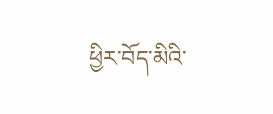ཕྱིར་བོད་མིའི་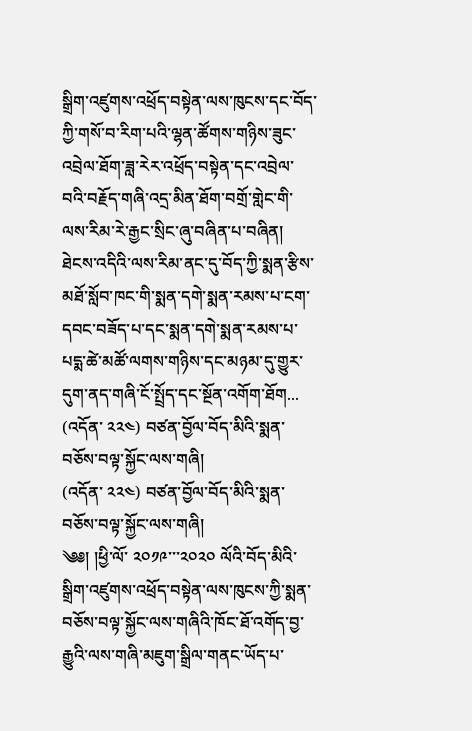སྒྲིག་འཛུགས་འཕྲོད་བསྟེན་ལས་ཁུངས་དང་བོད་ཀྱི་གསོ་བ་རིག་པའི་ལྷན་ཚོགས་གཉིས་ཟུང་འབྲེལ་ཐོག་ཟླ་རེར་འཕྲོད་བསྟེན་དང་འབྲེལ་བའི་བརྗོད་གཞི་འདྲ་མིན་ཐོག་བགྲོ་གླེང་གི་ལས་རིམ་རེ་རྒྱང་སྲིང་ཞུ་བཞིན་པ་བཞིན། ཐེངས་འདིའི་ལས་རིམ་ནང་དུ་བོད་ཀྱི་སྨན་རྩིས་མཐོ་སློབ་ཁང་གི་སྨན་དགེ་སྨན་རམས་པ་ངག་དབང་བཟོད་པ་དང་སྨན་དགེ་སྨན་རམས་པ་པདྨ་ཚེ་མཚོ་ལགས་གཉིས་དང་མཉམ་དུ་གྱུར་དུག་ནད་གཞི་ངོ་སྤྲོད་དང་སྔོན་འགོག་ཐོག...
(འདོན་ ༢༢༤) བཙན་བྱོལ་བོད་མིའི་སྨན་བཅོས་བལྟ་སྐྱོང་ལས་གཞི།
(འདོན་ ༢༢༤) བཙན་བྱོལ་བོད་མིའི་སྨན་བཅོས་བལྟ་སྐྱོང་ལས་གཞི།
༄༅། །ཕྱི་ལོ་ ༢༠༡༩་་་༢༠༢༠ ལོའི་བོད་མིའི་སྒྲིག་འཛུགས་འཕྲོད་བསྟེན་ལས་ཁུངས་ཀྱི་སྨན་བཅོས་བལྟ་སྐྱོང་ལས་གཞིའི་ཁོང་ཐོ་འགོད་བྱ་རྒྱུའི་ལས་གཞི་མཇུག་སྒྲིལ་གནང་ཡོད་པ་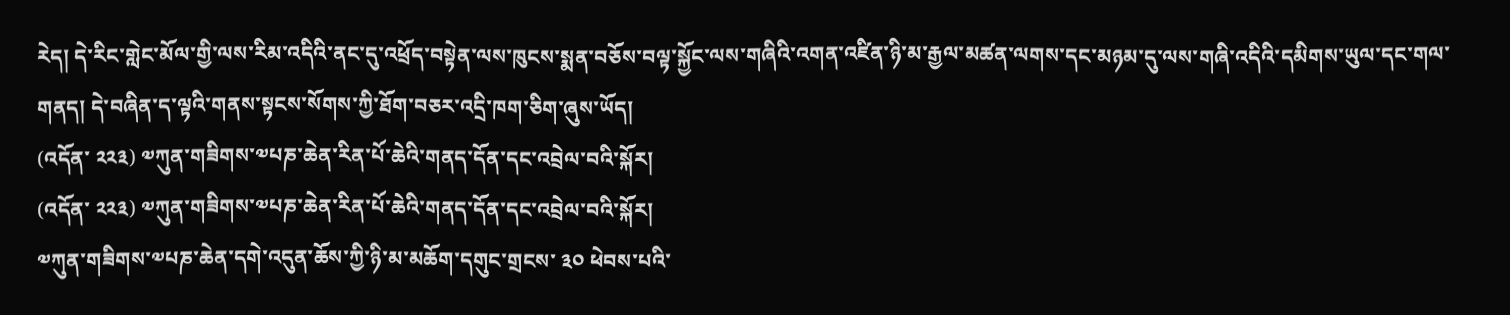རེད། དེ་རིང་གླེང་མོལ་གྱི་ལས་རིམ་འདིའི་ནང་དུ་འཕྲོད་བསྟེན་ལས་ཁུངས་སྨན་བཅོས་བལྟ་སྐྱོང་ལས་གཞིའི་འགན་འཛིན་ཉི་མ་རྒྱལ་མཚན་ལགས་དང་མཉམ་དུ་ལས་གཞི་འདིའི་དམིགས་ཡུལ་དང་གལ་གནད། དེ་བཞིན་ད་ལྟའི་གནས་སྟངས་སོགས་ཀྱི་ཐོག་བཅར་འདྲི་ཁག་ཅིག་ཞུས་ཡོད།
(འདོན་ ༢༢༣) ༧ཀུན་གཟིགས་༧པཎ་ཆེན་རིན་པོ་ཆེའི་གནད་དོན་དང་འབྲེལ་བའི་སྐོར།
(འདོན་ ༢༢༣) ༧ཀུན་གཟིགས་༧པཎ་ཆེན་རིན་པོ་ཆེའི་གནད་དོན་དང་འབྲེལ་བའི་སྐོར།
༧ཀུན་གཟིགས་༧པཎ་ཆེན་དགེ་འདུན་ཆོས་ཀྱི་ཉི་མ་མཆོག་དགུང་གྲངས་ ༣༠ ཕེབས་པའི་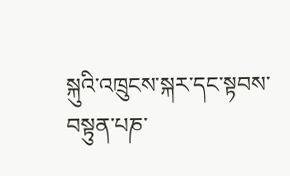སྐུའི་འཁྲུངས་སྐར་དང་སྟབས་བསྟུན་པཎ་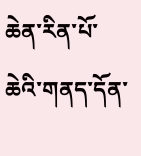ཆེན་རིན་པོ་ཆེའི་གནད་དོན་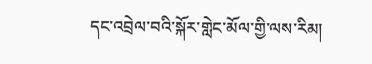དང་འབྲེལ་བའི་སྐོར་གླེང་མོལ་གྱི་ལས་རིམ།